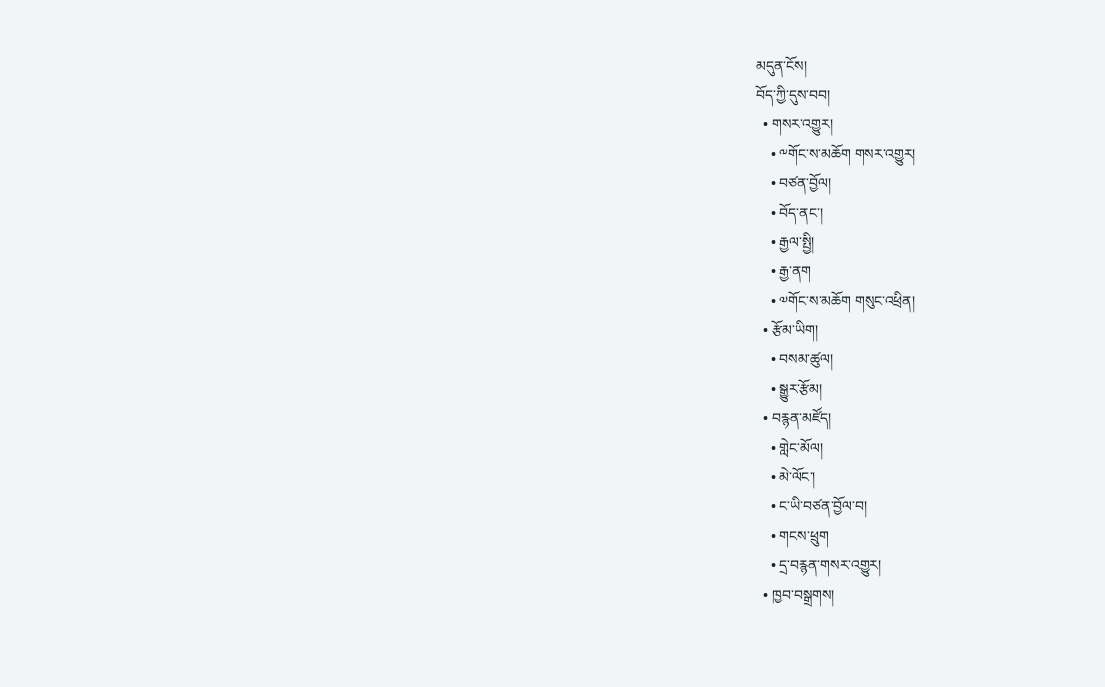མདུན་ངོས།
བོད་ཀྱི་དུས་བབ།
  • གསར་འགྱུར།
    • ༸གོང་ས་མཆོག གསར་འགྱུར།
    • བཙན་བྱོལ།
    • བོད་ནང་།
    • རྒྱལ་སྤྱི།
    • རྒྱ་ནག
    • ༧གོང་ས་མཆོག གསུང་འཕྲིན།
  • རྩོམ་ཡིག།
    • བསམ་ཚུལ།
    • སྒྱུར་རྩོམ།
  • བརྙན་མཛོད།
    • གླེང་མོལ།
    • མེ་ལོང་།
    • ང་ཡི་བཙན་བྱོལ་བ།
    • གངས་ཕྲུག
    • དྲ་བརྙན་གསར་འགྱུར།
  • ཁྱབ་བསྒྲགས།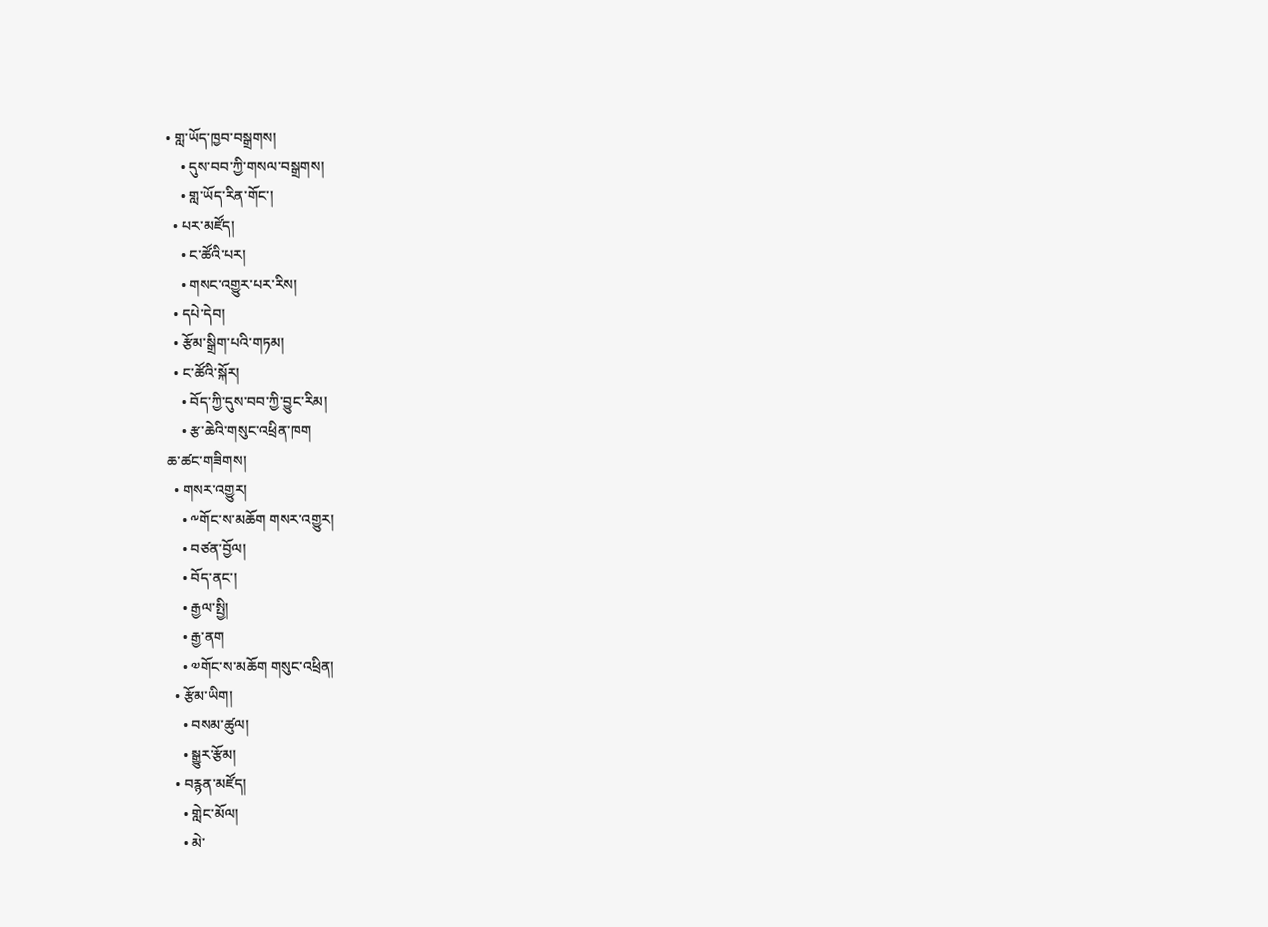• གླ་ཡོད་ཁྱབ་བསྒྲགས།
    • དུས་བབ་ཀྱི་གསལ་བསྒྲགས།
    • གླ་ཡོད་རིན་གོང་།
  • པར་མཛོད།
    • ང་ཚོའི་པར།
    • གསང་འགྱུར་པར་རིས།
  • དཔེ་དེབ།
  • རྩོམ་སྒྲིག་པའི་གཏམ།
  • ང་ཚོའི་སྐོར།
    • བོད་ཀྱི་དུས་བབ་ཀྱི་བྱུང་རིམ།
    • རྩ་ཆེའི་གསུང་འཕྲིན་ཁག
ཆ་ཚང་གཟིགས།
  • གསར་འགྱུར།
    • ༸གོང་ས་མཆོག གསར་འགྱུར།
    • བཙན་བྱོལ།
    • བོད་ནང་།
    • རྒྱལ་སྤྱི།
    • རྒྱ་ནག
    • ༧གོང་ས་མཆོག གསུང་འཕྲིན།
  • རྩོམ་ཡིག།
    • བསམ་ཚུལ།
    • སྒྱུར་རྩོམ།
  • བརྙན་མཛོད།
    • གླེང་མོལ།
    • མེ་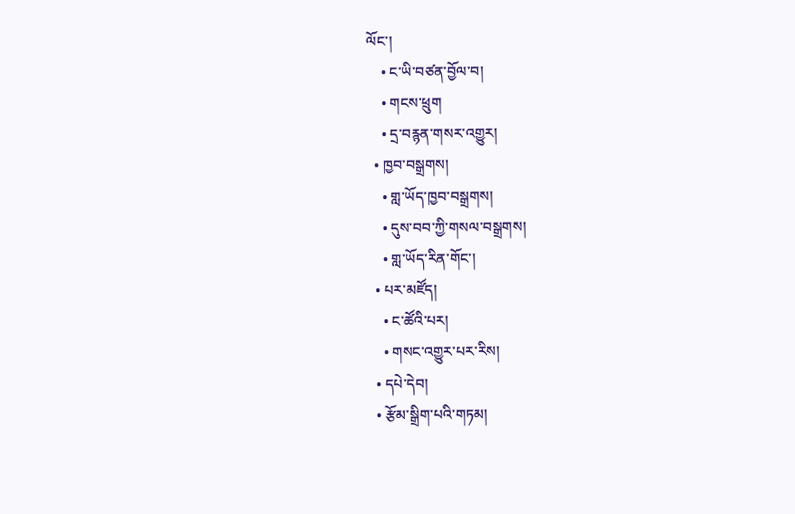ལོང་།
    • ང་ཡི་བཙན་བྱོལ་བ།
    • གངས་ཕྲུག
    • དྲ་བརྙན་གསར་འགྱུར།
  • ཁྱབ་བསྒྲགས།
    • གླ་ཡོད་ཁྱབ་བསྒྲགས།
    • དུས་བབ་ཀྱི་གསལ་བསྒྲགས།
    • གླ་ཡོད་རིན་གོང་།
  • པར་མཛོད།
    • ང་ཚོའི་པར།
    • གསང་འགྱུར་པར་རིས།
  • དཔེ་དེབ།
  • རྩོམ་སྒྲིག་པའི་གཏམ།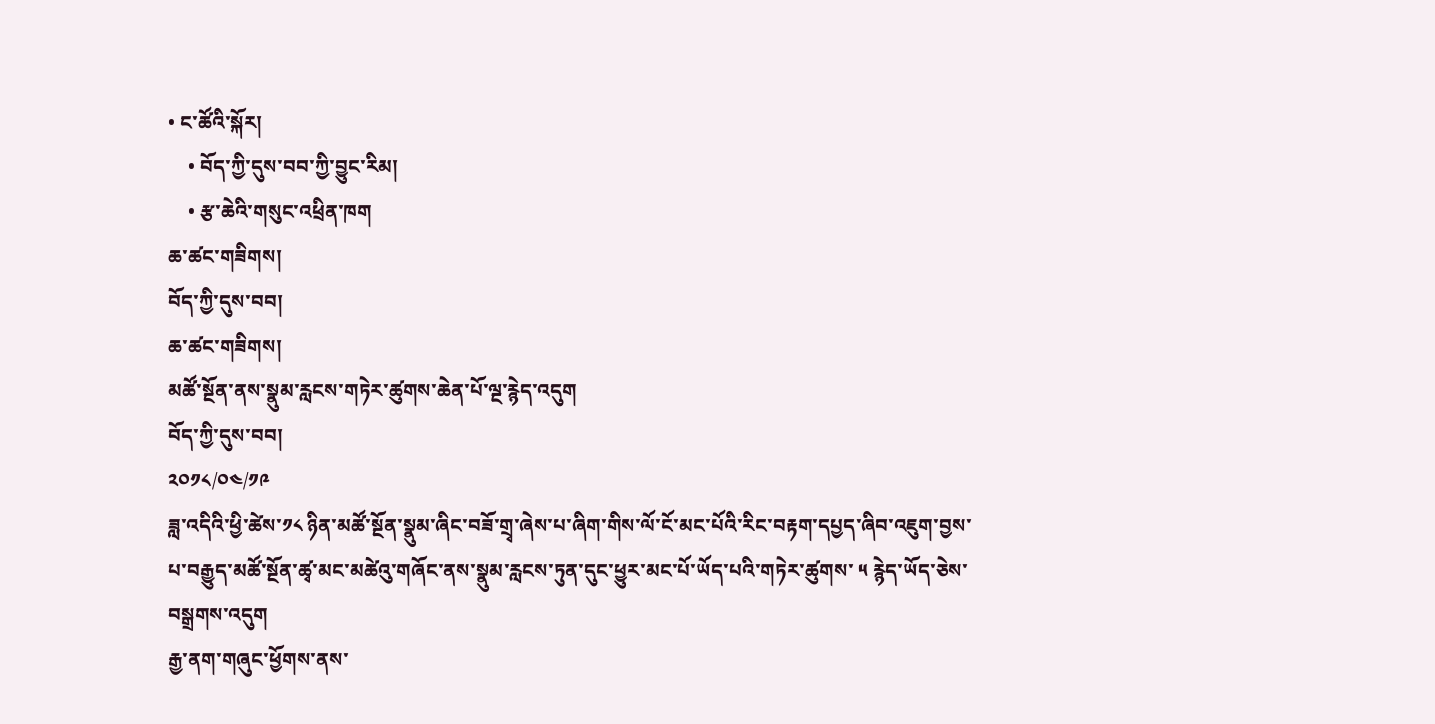• ང་ཚོའི་སྐོར།
    • བོད་ཀྱི་དུས་བབ་ཀྱི་བྱུང་རིམ།
    • རྩ་ཆེའི་གསུང་འཕྲིན་ཁག
ཆ་ཚང་གཟིགས།
བོད་ཀྱི་དུས་བབ།
ཆ་ཚང་གཟིགས།
མཚོ་སྔོན་ནས་སྣུམ་རླངས་གཏེར་ཚུགས་ཆེན་པོ་ལྔ་རྙེད་འདུག
བོད་ཀྱི་དུས་བབ།
༢༠༡༨/༠༤/༡༩
ཟླ་འདིའི་ཕྱི་ཚེས་༡༨ ཉིན་མཚོ་སྔོན་སྣུམ་ཞིང་བཟོ་གྲྭ་ཞེས་པ་ཞིག་གིས་ལོ་ངོ་མང་པོའི་རིང་བརྟག་དཔྱད་ཞིབ་འཇུག་བྱས་པ་བརྒྱུད་མཚོ་སྔོན་ཚྭ་མང་མཚེའུ་གཞོང་ནས་སྣུམ་རླངས་ཏུན་དུང་ཕྱུར་མང་པོ་ཡོད་པའི་གཏེར་ཚུགས་ ༥ རྙེད་ཡོད་ཅེས་བསྒྲགས་འདུག
རྒྱ་ནག་གཞུང་ཕྱོགས་ནས་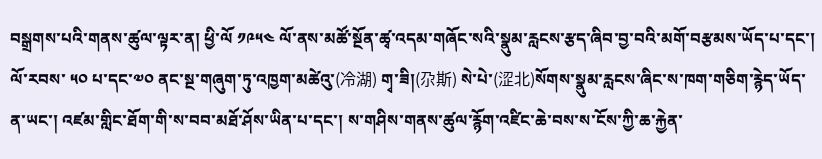བསྒྲགས་པའི་གནས་ཚུལ་ལྟར་ན། ཕྱི་ལོ ༡༩༥༤ ལོ་ནས་མཚོ་སྔོན་ཚྭ་འདམ་གཞོང་སའི་སྣུམ་རླངས་རྩད་ཞིབ་བྱ་བའི་མགོ་བརྩམས་ཡོད་པ་དང་། ལོ་རབས་ ༥༠ པ་དང་༧༠ ནང་སྔ་གཞུག་ཏུ་འཁྱག་མཚེའུ་(冷湖) གྭ་ཟི།(尕斯) སེ་པེ་(涩北)སོགས་སྣུམ་རླངས་ཞིང་ས་ཁག་གཅིག་རྙེད་ཡོད་ན་ཡང་། འཛམ་གླིང་ཐོག་གི་ས་བབ་མཐོ་ཤོས་ཡིན་པ་དང་། ས་གཤིས་གནས་ཚུལ་རྙོག་འཛིང་ཆེ་བས་ས་ངོས་ཀྱི་ཆ་རྐྱེན་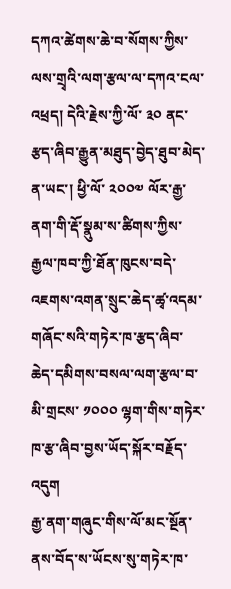དཀའ་ཚེགས་ཆེ་བ་སོགས་ཀྱིས་ལས་གྲྭའི་ལག་རྩལ་ལ་དཀའ་ངལ་འཕྲད། དེའི་རྗེས་ཀྱི་ལོ་ ༣༠ ནང་རྩད་ཞིབ་རྒྱུན་མཐུད་བྱེད་ཐུབ་མེད་ན་ཡང་། ཕྱི་ལོ་ ༢༠༠༧ ལོར་རྒྱ་ནག་གི་རྡོ་སྣུམ་ས་ཚིགས་ཀྱིས་རྒྱལ་ཁབ་ཀྱི་ཐོན་ཁུངས་བདེ་འཇགས་འགན་སྲུང་ཆེད་ཚྭ་འདམ་གཞོང་སའི་གཏེར་ཁ་རྩད་ཞིབ་ཆེད་དམིགས་བསལ་ལག་རྩལ་བ་མི་གྲངས་ ༡༠༠༠ ལྷག་གིས་གཏེར་ཁ་རྩ་ཞིབ་བྱས་ཡོད་སྐོར་བརྗོད་འདུག
རྒྱ་ནག་གཞུང་གིས་ལོ་མང་སྔོན་ནས་བོད་ས་ཡོངས་སུ་གཏེར་ཁ་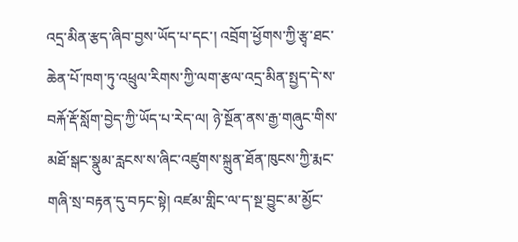འདྲ་མིན་རྩད་ཞིབ་བྱས་ཡོད་པ་དང་། འབྲོག་ཕྱོགས་ཀྱི་རྩྭ་ཐང་ཆེན་པོ་ཁག་ཏུ་འཕྲུལ་རིགས་ཀྱི་ལག་རྩལ་འདྲ་མིན་སྤྱད་དེ་ས་བརྐོ་རྡོ་སློག་བྱེད་ཀྱི་ཡོད་པ་རེད་ལ། ཉེ་སྔོན་ནས་རྒྱ་གཞུང་གིས་མཐོ་སྒང་སྣུམ་རླངས་ས་ཞིང་འཛུགས་སྐྲུན་ཐོན་ཁུངས་ཀྱི་རྨང་གཞི་སྲ་བརྟན་དུ་བཏང་སྟེ། འཛམ་གླིང་ལ་ད་སྔ་བྱུང་མ་མྱོང་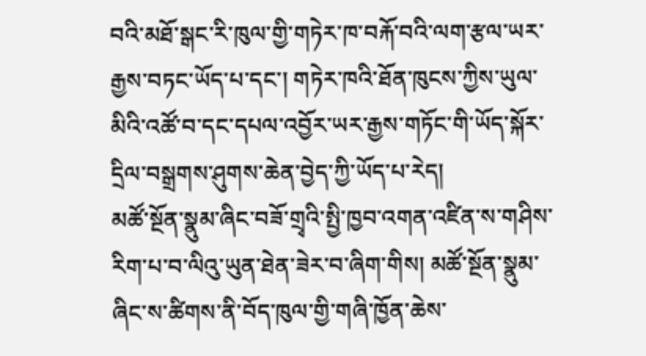བའི་མཐོ་སྒང་རི་ཁུལ་གྱི་གཏེར་ཁ་བརྐོ་བའི་ལག་རྩལ་ཡར་རྒྱས་བཏང་ཡོད་པ་དང་། གཏེར་ཁའི་ཐོན་ཁུངས་ཀྱིས་ཡུལ་མིའི་འཚོ་བ་དང་དཔལ་འབྱོར་ཡར་རྒྱས་གཏོང་གི་ཡོད་སྐོར་དྲིལ་བསྒྲགས་ཤུགས་ཆེན་བྱེད་ཀྱི་ཡོད་པ་རེད།
མཚོ་སྔོན་སྣུམ་ཞིང་བཟོ་གྲྭའི་སྤྱི་ཁྱབ་འགན་འཛིན་ས་གཤིས་རིག་པ་བ་ལིའུ་ཡུན་ཐེན་ཟེར་བ་ཞིག་གིས། མཚོ་སྔོན་སྣུམ་ཞིང་ས་ཚིགས་ནི་བོད་ཁུལ་གྱི་གཞི་ཁྱོན་ཆེས་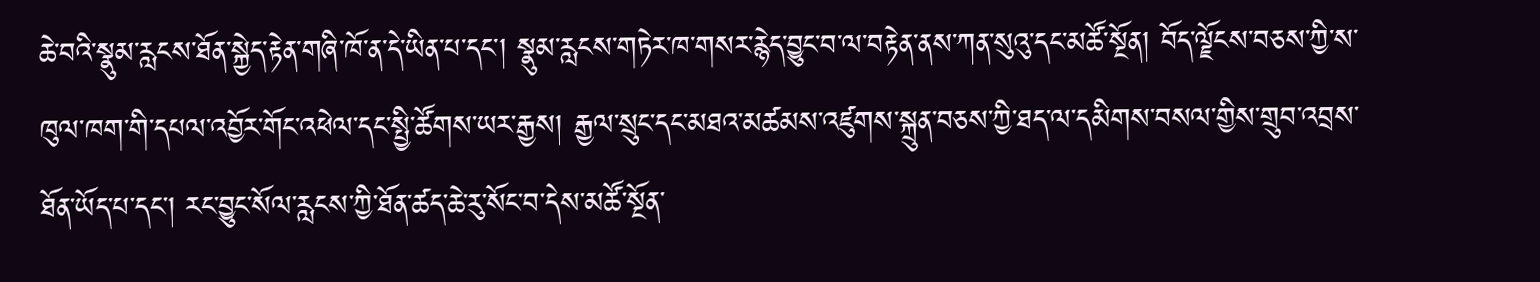ཆེ་བའི་སྣུམ་རླངས་ཐོན་སྐྱེད་རྟེན་གཞི་ཁོ་ན་དེ་ཡིན་པ་དང་། སྣུམ་རླངས་གཏེར་ཁ་གསར་རྙེད་བྱུང་བ་ལ་བརྟེན་ནས་ཀན་སུའུ་དང་མཚོ་སྔོན། བོད་ལྗོངས་བཅས་ཀྱི་ས་ཁུལ་ཁག་གི་དཔལ་འབྱོར་གོང་འཕེལ་དང་སྤྱི་ཚོགས་ཡར་རྒྱས། རྒྱལ་སྲུང་དང་མཐའ་མཚམས་འཛུགས་སྐྲུན་བཅས་ཀྱི་ཐད་ལ་དམིགས་བསལ་གྱིས་གྲུབ་འབྲས་ཐོན་ཡོད་པ་དང་། རང་བྱུང་སོལ་རླངས་ཀྱི་ཐོན་ཚད་ཆེ་རུ་སོང་བ་དེས་མཚོ་སྔོན་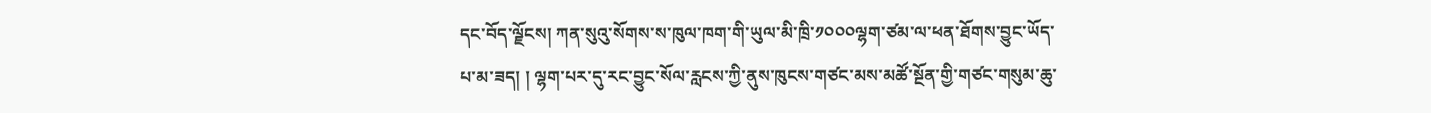དང་བོད་ལྗོངས། ཀན་སུའུ་སོགས་ས་ཁུལ་ཁག་གི་ཡུལ་མི་ཁྲི་༡༠༠༠ལྷག་ཙམ་ལ་ཕན་ཐོགས་བྱུང་ཡོད་པ་མ་ཟད། ། ལྷག་པར་དུ་རང་བྱུང་སོལ་རླངས་ཀྱི་ནུས་ཁུངས་གཙང་མས་མཚོ་སྔོན་གྱི་གཙང་གསུམ་ཆུ་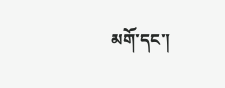མགོ་དང་།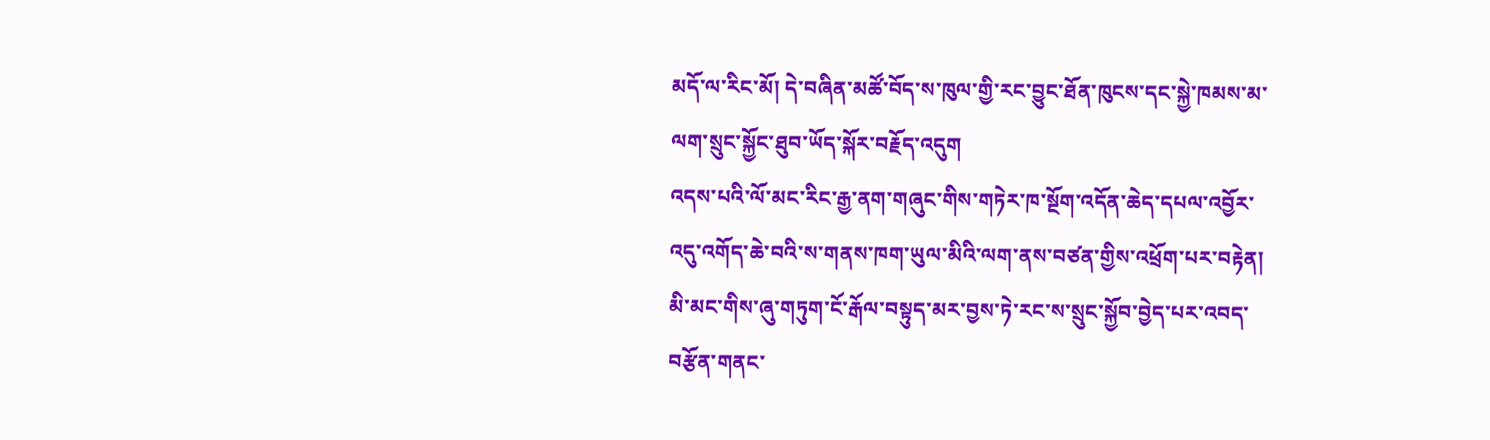མདོ་ལ་རིང་མོ། དེ་བཞིན་མཚོ་བོད་ས་ཁུལ་གྱི་རང་བྱུང་ཐོན་ཁུངས་དང་སྐྱེ་ཁམས་མ་ལག་སྲུང་སྐྱོང་ཐུབ་ཡོད་སྐོར་བརྗོད་འདུག
འདས་པའི་ལོ་མང་རིང་རྒྱ་ནག་གཞུང་གིས་གཏེར་ཁ་སྔོག་འདོན་ཆེད་དཔལ་འབྱོར་འདུ་འགོད་ཆེ་བའི་ས་གནས་ཁག་ཡུལ་མིའི་ལག་ནས་བཙན་གྱིས་འཕྲོག་པར་བརྟེན། མི་མང་གིས་ཞུ་གཏུག་ངོ་རྒོལ་བསྟུད་མར་བྱས་ཏེ་རང་ས་སྲུང་སྐྱོབ་བྱེད་པར་འབད་བརྩོན་གནང་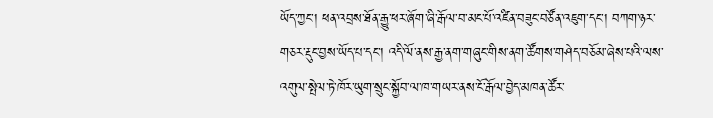ཡོད་ཀྱང་། ཕན་འབྲས་ཐོན་རྒྱུ་ཕར་ཞོག་ཞི་རྒོལ་བ་མང་པོ་འཛིན་བཟུང་བཙོན་འཇུག་དང་། བཀག་ཉར་གཅར་རྡུང་བྱས་ཡོད་པ་དང་། འདི་ལོ་ནས་རྒྱ་ནག་གཞུང་གིས་ནག་ཚོགས་གཤེད་བཅོམ་ཞེས་པའི་ལས་འགུལ་སྤེལ་ཏེ་ཁོར་ཡུག་སྲུང་སྐྱོབ་ལ་ཁ་གཡར་ནས་ངོ་རྒོལ་བྱེད་མཁན་ཚོར་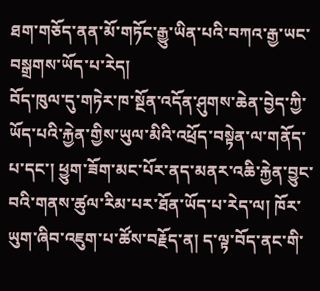ཐག་གཅོད་ནན་མོ་གཏོང་རྒྱུ་ཡིན་པའི་བཀའ་རྒྱ་ཡང་བསྒྲགས་ཡོད་པ་རེད།
བོད་ཁུལ་དུ་གཏེར་ཁ་སྔོན་འདོན་ཤུགས་ཆེན་བྱེད་ཀྱི་ཡོད་པའི་རྐྱེན་གྱིས་ཡུལ་མིའི་འཕྲོད་བསྟེན་ལ་གནོད་པ་དང་། ཕྱུག་ཟོག་མང་པོར་ནད་མནར་འཆི་རྐྱེན་བྱུང་བའི་གནས་ཚུལ་རིམ་པར་ཐོན་ཡོད་པ་རེད་ལ། ཁོར་ཡུག་ཞིབ་འཇུག་པ་ཚོས་བརྗོད་ན། ད་ལྟ་བོད་ནང་གི་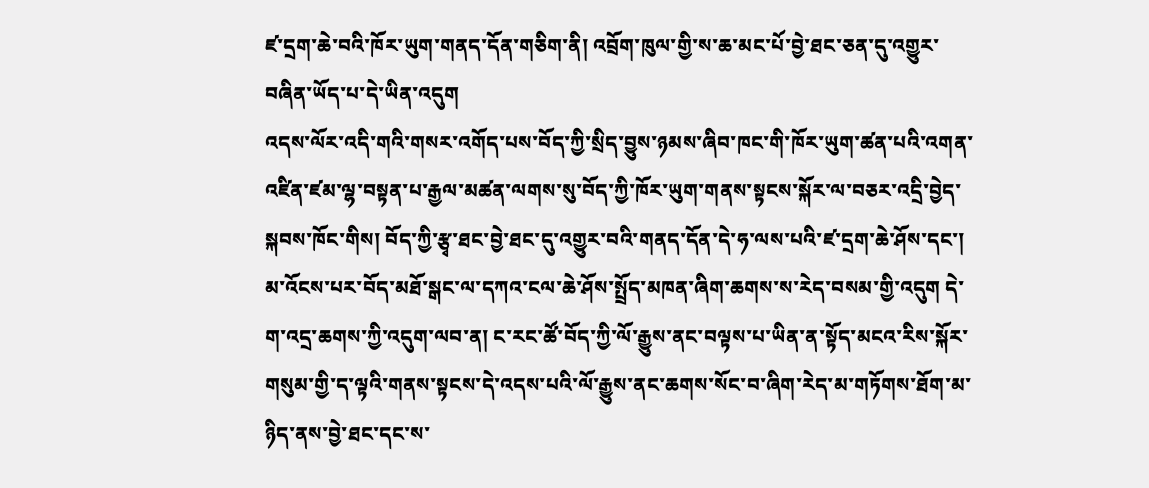ཛ་དྲག་ཆེ་བའི་ཁོར་ཡུག་གནད་དོན་གཅིག་ནི། འབྲོག་ཁུལ་གྱི་ས་ཆ་མང་པོ་བྱེ་ཐང་ཅན་དུ་འགྱུར་བཞིན་ཡོད་པ་དེ་ཡིན་འདུག
འདས་ལོར་འདི་གའི་གསར་འགོད་པས་བོད་ཀྱི་སྲིད་བྱུས་ཉམས་ཞིབ་ཁང་གི་ཁོར་ཡུག་ཚན་པའི་འགན་འཛིན་ཛམ་ལྷ་བསྟན་པ་རྒྱལ་མཚན་ལགས་སུ་བོད་ཀྱི་ཁོར་ཡུག་གནས་སྟངས་སྐོར་ལ་བཅར་འདྲི་བྱེད་སྐབས་ཁོང་གིས། བོད་ཀྱི་རྩྭ་ཐང་བྱེ་ཐང་དུ་འགྱུར་བའི་གནད་དོན་དེ་ཧ་ལས་པའི་ཛ་དྲག་ཆེ་ཤོས་དང་། མ་འོངས་པར་བོད་མཐོ་སྒང་ལ་དཀའ་ངལ་ཆེ་ཤོས་སྤྲོད་མཁན་ཞིག་ཆགས་ས་རེད་བསམ་གྱི་འདུག དེ་ག་འདྲ་ཆགས་ཀྱི་འདུག་ལབ་ན། ང་རང་ཚོ་བོད་ཀྱི་ལོ་རྒྱུས་ནང་བལྟས་པ་ཡིན་ན་སྟོད་མངའ་རིས་སྐོར་གསུམ་གྱི་ད་ལྟའི་གནས་སྟངས་དེ་འདས་པའི་ལོ་རྒྱུས་ནང་ཆགས་སོང་བ་ཞིག་རེད་མ་གཏོགས་ཐོག་མ་ཉིད་ནས་བྱེ་ཐང་དང་ས་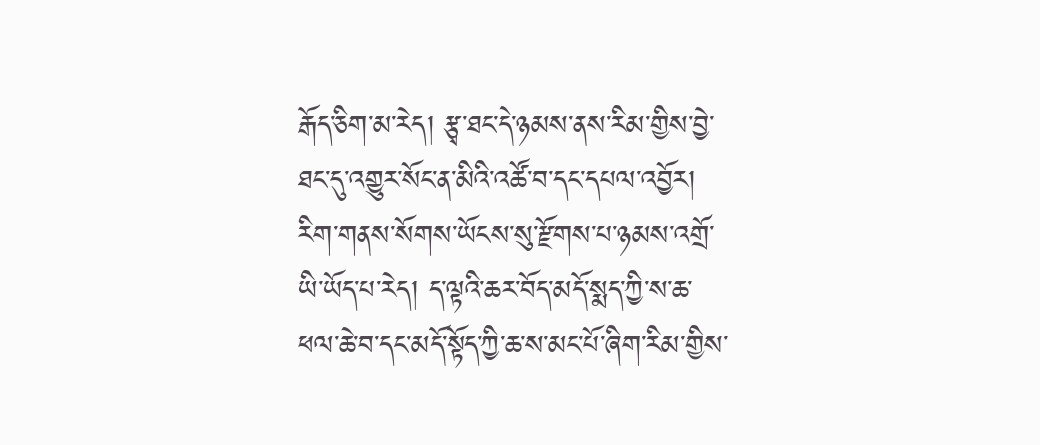རྒོད་ཅིག་མ་རེད། རྩྭ་ཐང་དེ་ཉམས་ནས་རིམ་གྱིས་བྱེ་ཐང་དུ་འགྱུར་སོང་ན་མིའི་འཚོ་བ་དང་དཔལ་འབྱོར། རིག་གནས་སོགས་ཡོངས་སུ་རྫོགས་པ་ཉམས་འགྲོ་ཡི་ཡོད་པ་རེད། ད་ལྟའི་ཆར་བོད་མདོ་སྨད་ཀྱི་ས་ཆ་ཕལ་ཆེ་བ་དང་མདོ་སྟོད་ཀྱི་ཆ་ས་མང་པོ་ཞིག་རིམ་གྱིས་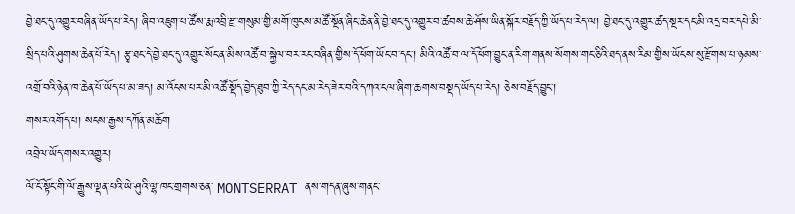བྱེ་ཐང་དུ་འགྱུར་བཞིན་ཡོད་པ་རེད། ཞིབ་འཇུག་པ་ཚོས་རྨ་འབྲི་རྫ་གསུམ་གྱི་མགོ་ཁུངས་མཚོ་སྔོན་ཞིང་ཆེན་ནི་བྱེ་ཐང་དུ་འགྱུར་བ་ཚབས་ཆེ་ཤོས་ཡིན་སྐོར་བརྗོད་ཀྱི་ཡོད་པ་རེད་ལ། བྱེ་ཐང་དུ་འགྱུར་ཚད་སྔར་དང་མི་འདྲ་བར་དཔེ་མི་སྲིད་པའི་ཤུགས་ཆེན་པོ་རེད། རྩྭ་ཐང་དེ་བྱེ་ཐང་དུ་འགྱུར་སོང་ན་མིས་འཚོ་བ་སྐྱེལ་བར་རང་བཞིན་གྱིས་དོ་ཕོག་ཡོང་བ་དང་། མིའི་འཚོ་བ་ལ་དོ་ཕོག་བྱུང་ན་རིག་གནས་སོགས་གང་ཅིའི་ཐད་ནས་རིམ་གྱིས་ཡོངས་སུ་རྫོགས་པ་ཉམས་འགྲོ་བའི་ཉེན་ཁ་ཆེན་པོ་ཡོད་པ་མ་ཟད། མ་འོངས་པར་མི་འཚོ་སྡོད་བྱེད་ཐུབ་ཀྱི་རེད་དང་མ་རེད་ཟེར་བའི་དཀའ་ངལ་ཞིག་ཆགས་བསྡད་ཡོད་པ་རེད། ཅེས་བརྗོད་བྱུང་།
གསར་འགོད་པ། སངས་རྒྱས་དཀོན་མཆོག
འབྲེལ་ཡོད་གསར་འགྱུར།
ལོ་ངོ་སྟོང་གི་ལོ་རྒྱུས་ལྡན་པའི་ཡེ་ཤུའི་ལྷ་ཁང་གྲགས་ཅན་ MONTSERRAT ནས་གདན་ཞུས་གནང་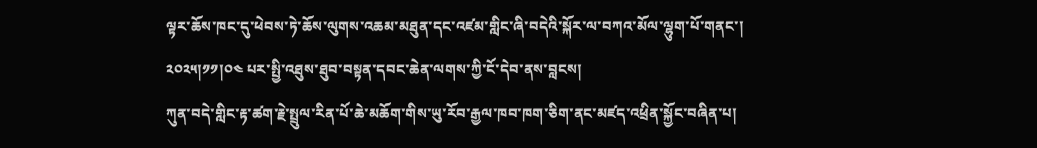ལྟར་ཆོས་ཁང་དུ་ཕེབས་ཏེ་ཆོས་ལུགས་འཆམ་མཐུན་དང་འཛམ་གླིང་ཞི་བདེའི་སྐོར་ལ་བཀའ་མོལ་ལྷུག་པོ་གནང་། ༢༠༢༥།༡༡།༠༤ པར་སྤྱི་འཐུས་ཐུབ་བསྟན་དབང་ཆེན་ལགས་ཀྱི་ངོ་དེབ་ནས་བླངས།
ཀུན་བདེ་གླིང་རྟ་ཚག་རྗེ་སྤྲུལ་རིན་པོ་ཆེ་མཆོག་གིས་ཡུ་རོབ་རྒྱལ་ཁབ་ཁག་ཅིག་ནང་མཛད་འཕྲིན་སྐྱོང་བཞིན་པ།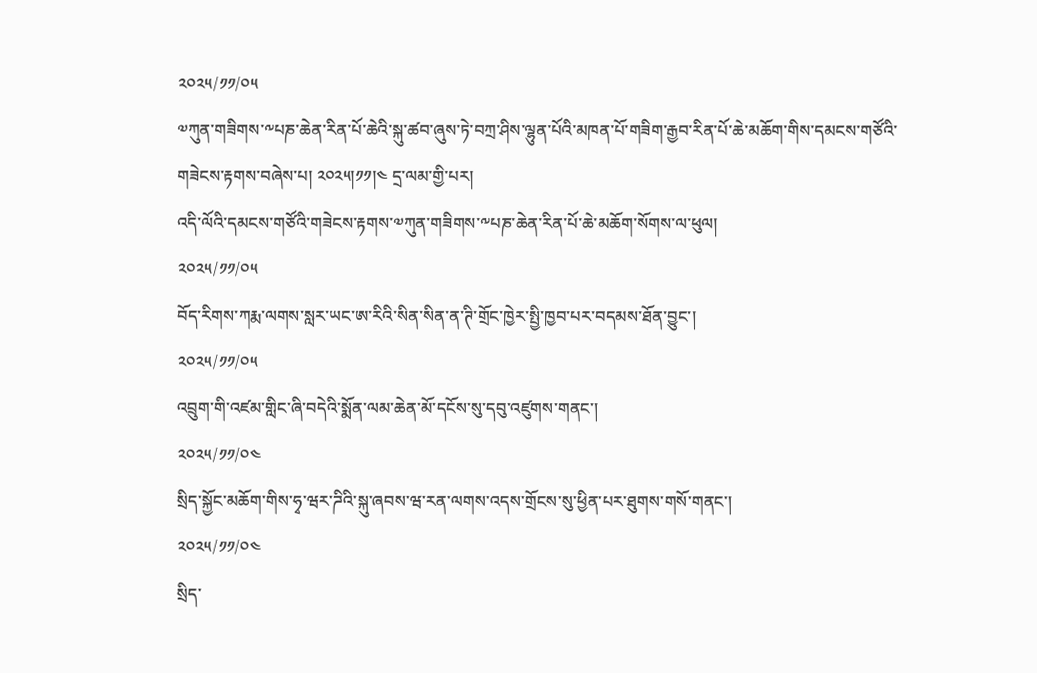༢༠༢༥/༡༡/༠༥
༧ཀུན་གཟིགས་༸པཎ་ཆེན་རིན་པོ་ཆེའི་སྐུ་ཚབ་ཞུས་ཏེ་བཀྲ་ཤིས་ལྷུན་པོའི་མཁན་པོ་གཟིག་རྒྱབ་རིན་པོ་ཆེ་མཆོག་གིས་དམངས་གཙོའི་གཟེངས་རྟགས་བཞེས་པ། ༢༠༢༥།༡༡།༤ དྲ་ལམ་གྱི་པར།
འདི་ལོའི་དམངས་གཙོའི་གཟེངས་རྟགས་༧ཀུན་གཟིགས་༸པཎ་ཆེན་རིན་པོ་ཆེ་མཆོག་སོགས་ལ་ཕུལ།
༢༠༢༥/༡༡/༠༥
བོད་རིགས་ཀརྨ་ལགས་སླར་ཡང་ཨ་རིའི་སིན་སིན་ན་ཊི་གྲོང་ཁྱེར་སྤྱི་ཁྱབ་པར་བདམས་ཐོན་བྱུང་།
༢༠༢༥/༡༡/༠༥
འབྲུག་གི་འཛམ་གླིང་ཞི་བདེའི་སྨོན་ལམ་ཆེན་མོ་དངོས་སུ་དབུ་འཛུགས་གནང་།
༢༠༢༥/༡༡/༠༤
སྲིད་སྐྱོང་མཆོག་གིས་ཧྭ་ཝར་ཌིའི་སྐུ་ཞབས་ཝ་རན་ལགས་འདས་གྲོངས་སུ་ཕྱིན་པར་ཐུགས་གསོ་གནང་།
༢༠༢༥/༡༡/༠༤
སྲིད་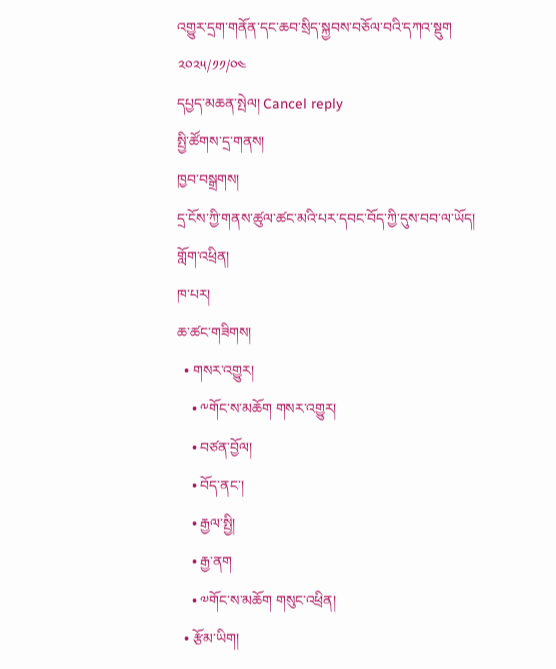འགྱུར་དྲག་གནོན་དང་ཆབ་སྲིད་སྐྱབས་བཅོལ་བའི་དཀའ་སྡུག
༢༠༢༥/༡༡/༠༤
དཔྱད་མཆན་སྤེལ། Cancel reply
སྤྱི་ཚོགས་དྲ་གནས།
ཁྱབ་བསྒྲགས།
དྲ་ངོས་ཀྱི་གནས་ཚུལ་ཚང་མའི་པར་དབང་བོད་ཀྱི་དུས་བབ་ལ་ཡོད།
གློག་འཕྲིན།
ཁ་པར།
ཆ་ཚང་གཟིགས།
  • གསར་འགྱུར།
    • ༸གོང་ས་མཆོག གསར་འགྱུར།
    • བཙན་བྱོལ།
    • བོད་ནང་།
    • རྒྱལ་སྤྱི།
    • རྒྱ་ནག
    • ༧གོང་ས་མཆོག གསུང་འཕྲིན།
  • རྩོམ་ཡིག།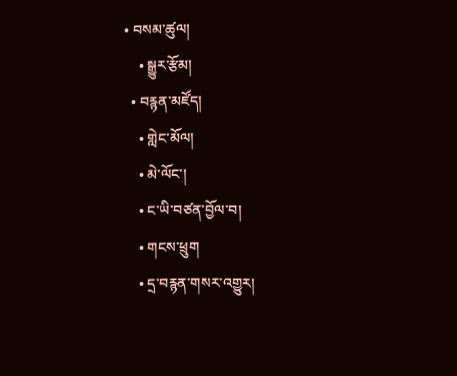• བསམ་ཚུལ།
    • སྒྱུར་རྩོམ།
  • བརྙན་མཛོད།
    • གླེང་མོལ།
    • མེ་ལོང་།
    • ང་ཡི་བཙན་བྱོལ་བ།
    • གངས་ཕྲུག
    • དྲ་བརྙན་གསར་འགྱུར།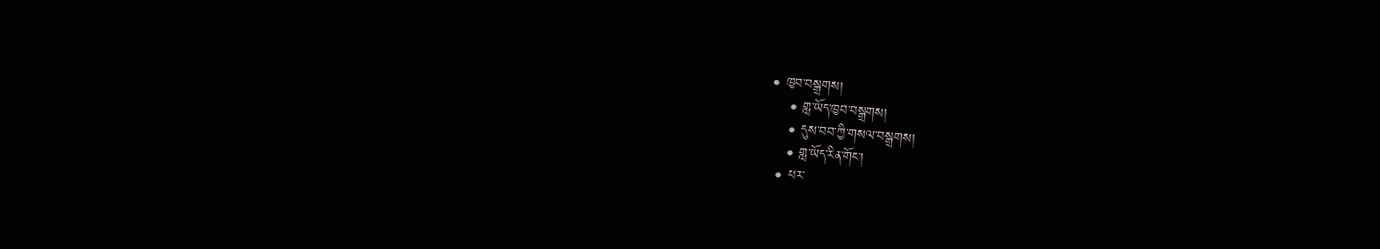• ཁྱབ་བསྒྲགས།
    • གླ་ཡོད་ཁྱབ་བསྒྲགས།
    • དུས་བབ་ཀྱི་གསལ་བསྒྲགས།
    • གླ་ཡོད་རིན་གོང་།
  • པར་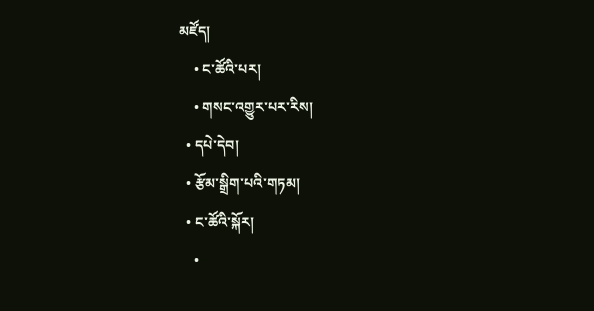མཛོད།
    • ང་ཚོའི་པར།
    • གསང་འགྱུར་པར་རིས།
  • དཔེ་དེབ།
  • རྩོམ་སྒྲིག་པའི་གཏམ།
  • ང་ཚོའི་སྐོར།
    •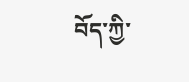བོད་ཀྱི་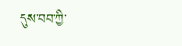དུས་བབ་ཀྱི་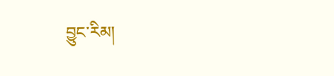བྱུང་རིམ།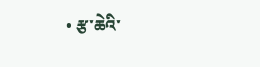• རྩ་ཆེའི་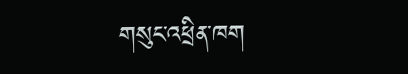གསུང་འཕྲིན་ཁག